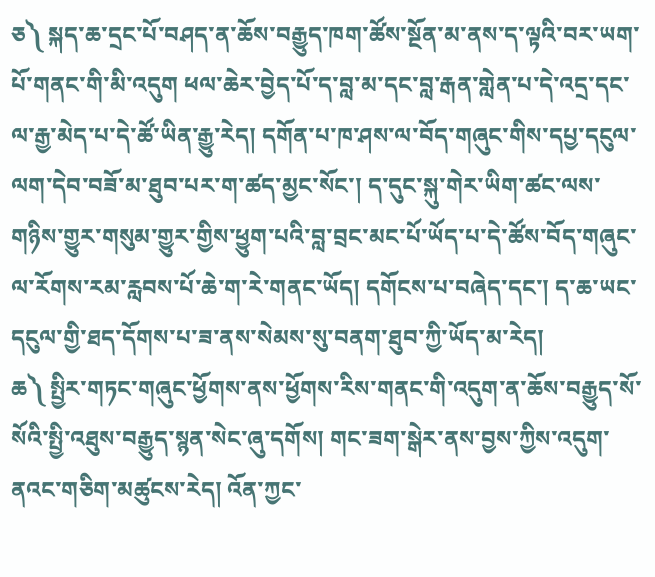ཅ༽ སྐད་ཆ་དྲང་པོ་བཤད་ན་ཆོས་བརྒྱུད་ཁག་ཚོས་སྔོན་མ་ནས་ད་ལྟའི་བར་ཡག་པོ་གནང་གི་མི་འདུག ཕལ་ཆེར་བྱེད་པོ་ད་བླ་མ་དང་བླ་རྒན་གླེན་པ་དེ་འདྲ་དང་ལ་རྒྱ་མེད་པ་དེ་ཚོ་ཡིན་རྒྱུ་རེད། དགོན་པ་ཁ་ཤས་ལ་བོད་གཞུང་གིས་དཔྱ་དངུལ་ལག་དེབ་བཟོ་མ་ཐུབ་པར་ག་ཚད་མྱང་སོང་། ད་དུང་སྐུ་གེར་ཡིག་ཚང་ལས་གཉིས་གྱུར་གསུམ་གྱུར་གྱིས་ཕྱུག་པའི་བླ་བྲང་མང་པོ་ཡོད་པ་དེ་ཚོས་བོད་གཞུང་ལ་རོགས་རམ་རླབས་པོ་ཆེ་ག་རེ་གནང་ཡོད། དགོངས་པ་བཞེད་དང་། ད་ཆ་ཡང་དངུལ་གྱི་ཐད་དོགས་པ་ཟ་ནས་སེམས་སུ་བནག་ཐུབ་ཀྱི་ཡོད་མ་རེད།
ཆ༽ སྤྱིར་གཏང་གཞུང་ཕྱོགས་ནས་ཕྱོགས་རིས་གནང་གི་འདུག་ན་ཆོས་བརྒྱུད་སོ་སོའི་སྤྱི་འཐུས་བརྒྱུད་སྙན་སེང་ཞུ་དགོས། གང་ཟག་སྒེར་ནས་བྱས་ཀྱིས་འདུག་ནའང་གཅིག་མཚུངས་རེད། འོན་ཀྱང་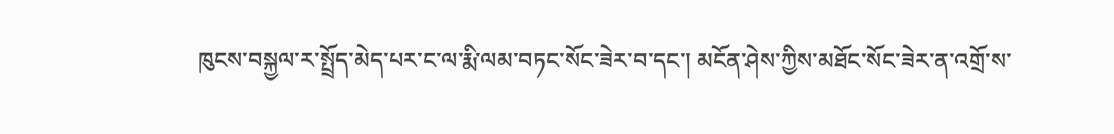ཁུངས་བསྐྱལ་ར་སྤྲོད་མེད་པར་ང་ལ་རྨི་ལམ་བཏང་སོང་ཟེར་བ་དང་། མངོན་ཤེས་ཀྱིས་མཐོང་སོང་ཟེར་ན་འགྲོ་ས་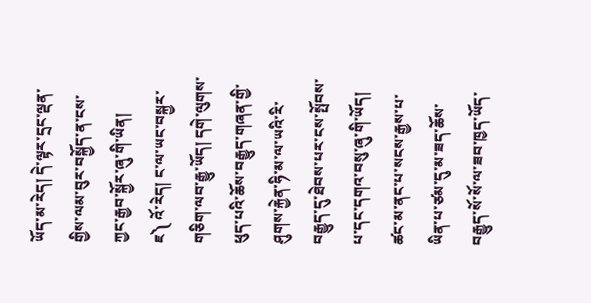ཡོད་མ་རེད། དེ་ལྟར་དྲང་ལྡན་གྱིས་ལམ་བུར་བསྐྱོད་ན་ངས་ཀྱང་རྒྱབ་སྐྱོར་ཞུ་གི་ཡིན།
ཇ༽ འོ་རེད། ང་ལ་ཡང་བསྐྱར་གཅིག་ལབ་རྒྱུ་ཡོད། དགེ་ལུགས་ཕུད་པའི་ཆོས་བརྒྱུད་གཞན་གྱི་ཤུགས་རྐྱེན་ཧི་མ་ལ་ཡའི་རི་བརྒྱུད་དུ་ཐེབས་པར་ངས་སྤོབས་པ་དང་དགའ་བསུ་ཞུ་གི་ཡོད། ཚང་མ་ནང་པ་སངས་རྒྱས་པ་ཡིན་པ་ཙམ་དུ་མ་ཟད་ཆོས་བརྒྱུད་སོ་སོ་ལ་ཟབ་ཁྱད་ཡོད་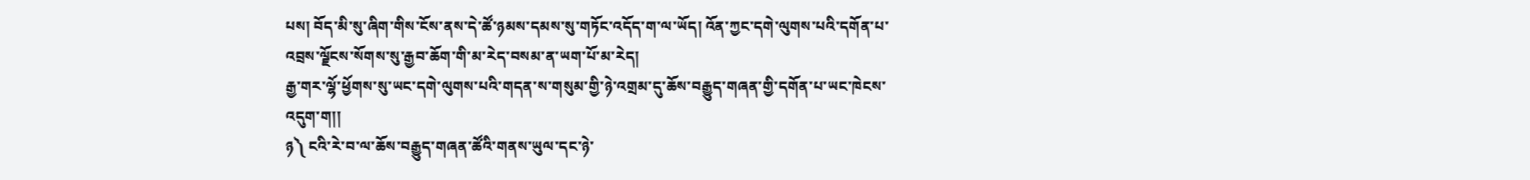པས། བོད་མི་སུ་ཞིག་གིས་ངོས་ནས་དེ་ཚོ་ཉམས་དམས་སུ་གཏོང་འདོད་ག་ལ་ཡོད། འོན་ཀྱང་དགེ་ལུགས་པའི་དགོན་པ་འབྲས་ལྗོངས་སོགས་སུ་རྒྱབ་ཆོག་གི་མ་རེད་བསམ་ན་ཡག་པོ་མ་རེད།
རྒྱ་གར་ལྷོ་ཕྱོགས་སུ་ཡང་དགེ་ལུགས་པའི་གདན་ས་གསུམ་གྱི་ཉེ་འགྲམ་དུ་ཆོས་བརྒྱུད་གཞན་གྱི་དགོན་པ་ཡང་ཁེངས་འདུག་ག།།
ཉ༽ ངའི་རེ་བ་ལ་ཆོས་བརྒྱུད་གཞན་ཚོའི་གནས་ཡུལ་དང་ཉེ་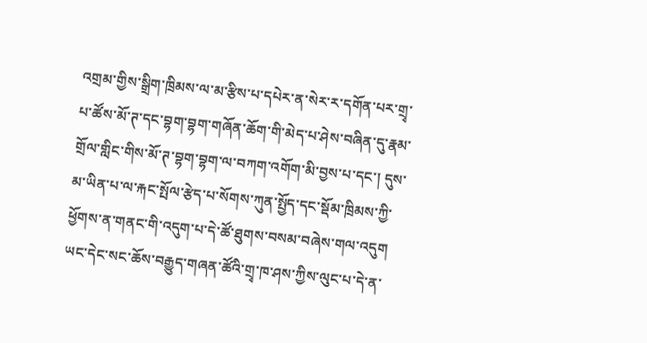འགྲམ་གྱིས་སྒྲིག་ཁྲིམས་ལ་མ་རྩིས་པ་དཔེར་ན་སེར་ར་དགོན་པར་གྲྭ་པ་ཚོས་མོ་ཊ་དང་བྷག་བྷག་གཞོན་ཆོག་གི་མེད་པ་ཤེས་བཞིན་དུ་རྣམ་གྲོལ་གླིང་གིས་མོ་ཊ་བྷག་བྷག་ལ་བཀག་འགོག་མི་བྱས་པ་དང་། དུས་མ་ཡིན་པ་ལ་རྐང་སྤོལ་རྩེད་པ་སོགས་ཀུན་སྤྱོད་དང་སྡོམ་ཁྲིམས་ཀྱི་ཕྱོགས་ན་གནང་གི་འདུག་པ་དེ་ཚོ་ཐུགས་བསམ་བཞེས་གལ་འདུག ཡང་དེང་སང་ཆོས་བརྒྱུད་གཞན་ཚོའི་གྲྭ་ཁ་ཤས་ཀྱིས་ལུང་པ་དེ་ན་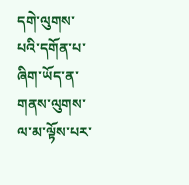དགེ་ལུགས་པའི་དགོན་པ་ཞིག་ཡོད་ན་གནས་ལུགས་ལ་མ་ལྟོས་པར་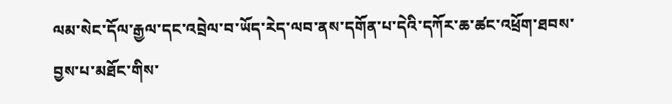ལམ་སེང་དོལ་རྒྱལ་དང་འབྲེལ་བ་ཡོད་རེད་ལབ་ནས་དགོན་པ་དེའི་དཀོར་ཆ་ཚང་འཕྲོག་ཐབས་བྱས་པ་མཐོང་གིས་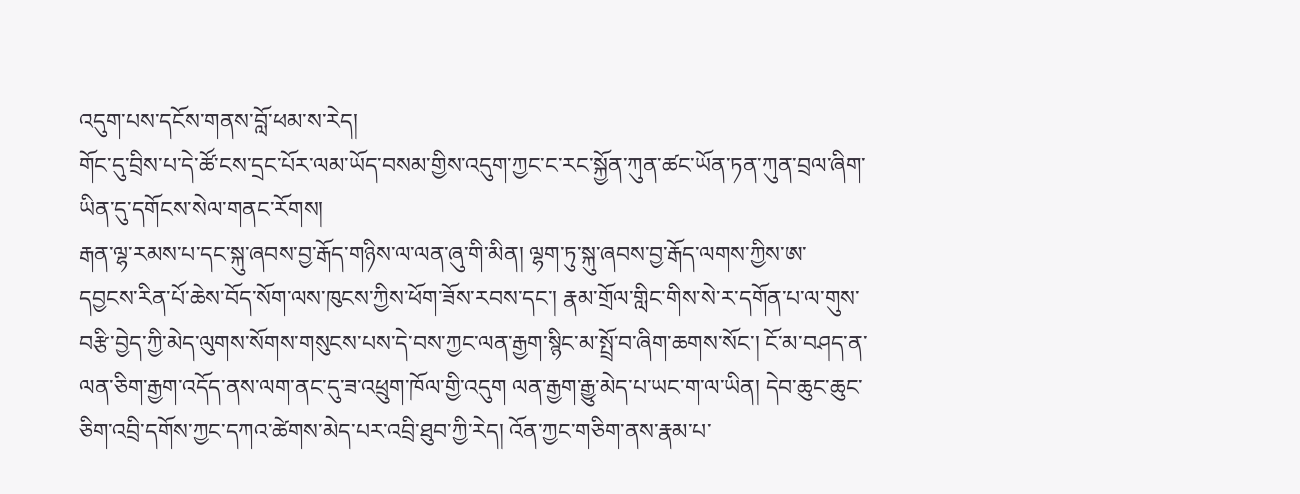འདུག་པས་དངོས་གནས་བློ་ཕམ་ས་རེད།
གོང་དུ་བྲིས་པ་དེ་ཚོ་ངས་དྲང་པོར་ལམ་ཡོད་བསམ་གྱིས་འདུག་ཀྱང་ང་རང་སྐྱོན་ཀུན་ཚང་ཡོན་ཏན་ཀུན་བྲལ་ཞིག་ཡིན་དུ་དགོངས་སེལ་གནང་རོགས།
རྒན་ལྷ་རམས་པ་དང་སྐུ་ཞབས་བྱ་རྒོད་གཉིས་ལ་ལན་ཞུ་གི་མིན། ལྷག་ཏུ་སྐུ་ཞབས་བྱ་རྒོད་ལགས་ཀྱིས་ཨ་དབྱངས་རིན་པོ་ཆེས་བོད་སོག་ལས་ཁུངས་ཀྱིས་ཕོག་ཟོས་རབས་དང་། རྣམ་གྲོལ་གླིང་གིས་སེ་ར་དགོན་པ་ལ་གུས་བརྩི་བྱེད་ཀྱི་མེད་ལུགས་སོགས་གསུངས་པས་དེ་བས་ཀྱང་ལན་རྒྱག་སྙིང་མ་སྤྲོ་བ་ཞིག་ཆགས་སོང་། ངོ་མ་བཤད་ན་ལན་ཅིག་རྒྱག་འདོད་ནས་ལག་ནང་དུ་ཟ་འཕྲུག་ཁོལ་གྱི་འདུག ལན་རྒྱག་རྒྱུ་མེད་པ་ཡང་ག་ལ་ཡིན། དེབ་ཆུང་ཆུང་ཅིག་འབྲི་དགོས་ཀྱང་དཀའ་ཚེགས་མེད་པར་འབྲི་ཐུབ་ཀྱི་རེད། འོན་ཀྱང་གཅིག་ནས་རྣམ་པ་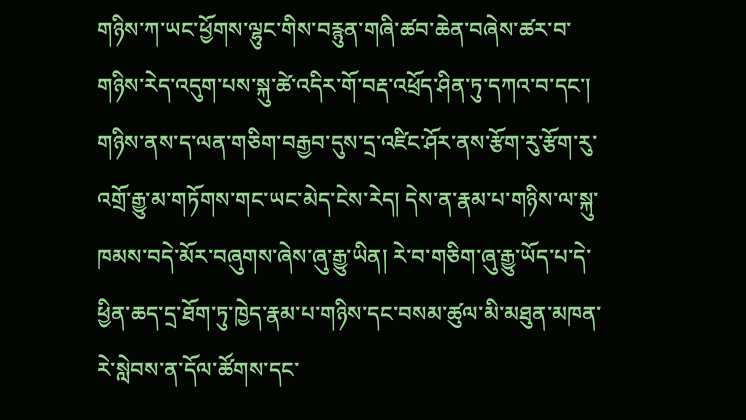གཉིས་ཀ་ཡང་ཕྱོགས་ལྷུང་གིས་བརྙུན་གཞི་ཚབ་ཆེན་བཞེས་ཚར་བ་གཉིས་རེད་འདུག་པས་སྐུ་ཚེ་འདིར་གོ་བརྡ་འཕྲོད་ཤིན་ཏུ་དཀའ་བ་དང་། གཉིས་ནས་ད་ལན་གཅིག་བརྒྱབ་དུས་དྲ་འཛིང་ཤོར་ནས་རྩོག་རུ་རྩོག་རུ་འགྲོ་རྒྱུ་མ་གཏོགས་གང་ཡང་མེད་ངེས་རེད། དེས་ན་རྣམ་པ་གཉིས་ལ་སྐུ་ཁམས་བདེ་མོར་བཞུགས་ཞེས་ཞུ་རྒྱུ་ཡིན། རེ་བ་གཅིག་ཞུ་རྒྱུ་ཡོད་པ་དེ་ཕྱིན་ཆད་དྲ་ཐོག་ཏུ་ཁྱེད་རྣམ་པ་གཉིས་དང་བསམ་ཚུལ་མི་མཐུན་མཁན་རེ་སླེབས་ན་དོལ་ཚོགས་དང་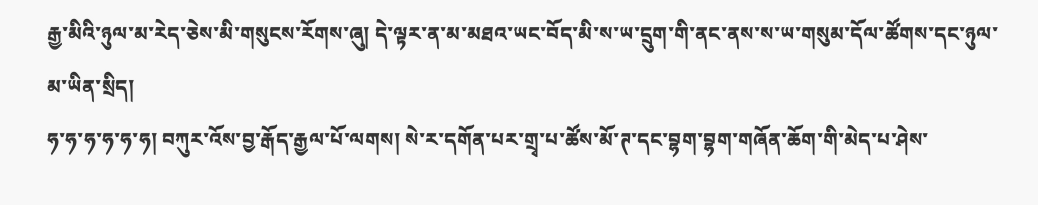རྒྱ་མིའི་ཉུལ་མ་རེད་ཅེས་མི་གསུངས་རོགས་ཞུ། དེ་ལྟར་ན་མ་མཐའ་ཡང་བོད་མི་ས་ཡ་དྲུག་གི་ནང་ནས་ས་ཡ་གསུམ་དོལ་ཚོགས་དང་ཉུལ་མ་ཡིན་སྲིད།
ཧ་ཧ་ཧ་ཧ་ཧ་ཧ། བཀུར་འོས་བྱ་རྒོད་རྒྱལ་པོ་ལགས། སེ་ར་དགོན་པར་གྲྭ་པ་ཚོས་མོ་ཊ་དང་བྷག་བྷག་གཞོན་ཆོག་གི་མེད་པ་ཤེས་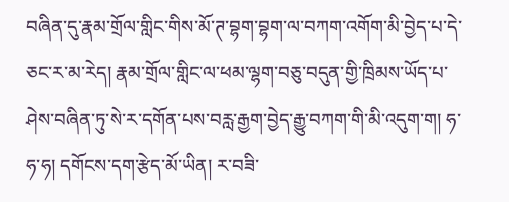བཞིན་དུ་རྣམ་གྲོལ་གླིང་གིས་མོ་ཊ་བྷག་བྷག་ལ་བཀག་འགོག་མི་བྱེད་པ་དེ་ཅང་ར་མ་རེད། རྣམ་གྲོལ་གླིང་ལ་ཕམ་ལྷག་བཅུ་བདུན་གྱི་ཁྲིམས་ཡོད་པ་ཤེས་བཞིན་ཏུ་སེ་ར་དགོན་པས་བརླ་རྒྱག་བྱེད་རྒྱུ་བཀག་གི་མི་འདུག་ག། ཧ་ཧ་ཧ། དགོངས་དག་རྩེད་མོ་ཡིན། ར་བཟི་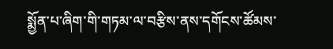སྨྱོན་པ་ཞིག་གི་གཏམ་ལ་བརྩིས་ནས་དགོངས་ཚོམས་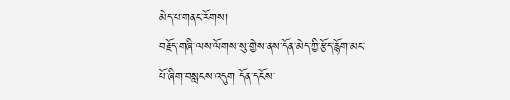མེད་པ་གནང་རོགས།
བརྗོད་གཞི་ལས་ལོགས་སུ་གྱེས་ནས་དོན་མེད་ཀྱི་རྩོད་རྙོག་མང་པོ་ཞིག་བསླངས་འདུག དོན་དངོས་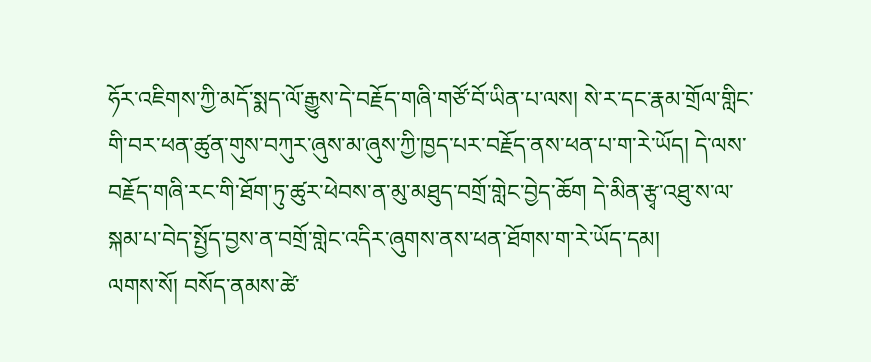ཧོར་འཇིགས་ཀྱི་མདོ་སྨད་ལོ་རྒྱུས་དེ་བརྗོད་གཞི་གཙོ་བོ་ཡིན་པ་ལས། སེ་ར་དང་རྣམ་གྲོལ་གླིང་གི་བར་ཕན་ཚུན་གུས་བཀུར་ཞུས་མ་ཞུས་ཀྱི་ཁྱད་པར་བརྗོད་ནས་ཕན་པ་ག་རེ་ཡོད། དེ་ལས་བརྗོད་གཞི་རང་གི་ཐོག་ཏུ་ཚུར་ཕེབས་ན་མུ་མཐུད་བགྲོ་གླེང་བྱེད་ཆོག དེ་མིན་རྩྭ་འཐུ་ས་ལ་སྐམ་པ་བེད་སྤྱོད་བྱས་ན་བགྲོ་གླེང་འདིར་ཞུགས་ནས་ཕན་ཐོགས་ག་རེ་ཡོད་དམ།
ལགས་སོ། བསོད་ནམས་ཚེ་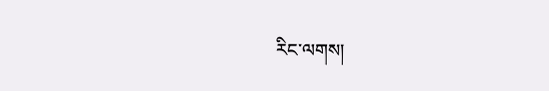རིང་ལགས།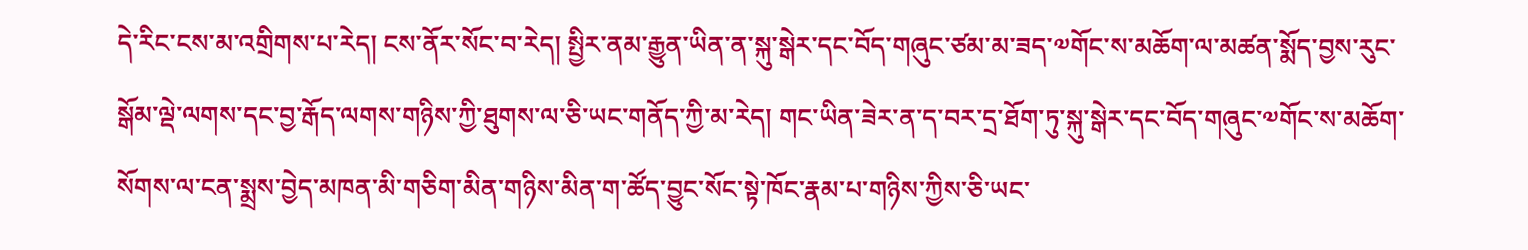དེ་རིང་ངས་མ་འགྲིགས་པ་རེད། ངས་ནོར་སོང་བ་རེད། སྤྱིར་ནམ་རྒྱུན་ཡིན་ན་སྐུ་སྒེར་དང་བོད་གཞུང་ཙམ་མ་ཟད་༧གོང་ས་མཆོག་ལ་མཚན་སྨོད་བྱས་རུང་སྒོམ་ལྡེ་ལགས་དང་བྱ་རྒོད་ལགས་གཉིས་ཀྱི་ཐུགས་ལ་ཅི་ཡང་གནོད་ཀྱི་མ་རེད། གང་ཡིན་ཟེར་ན་ད་བར་དྲ་ཐོག་ཏུ་སྐུ་སྒེར་དང་བོད་གཞུང་༧གོང་ས་མཆོག་སོགས་ལ་ངན་སྨྲས་བྱེད་མཁན་མི་གཅིག་མིན་གཉིས་མིན་ག་ཚོད་བྱུང་སོང་སྟེ་ཁོང་རྣམ་པ་གཉིས་ཀྱིས་ཅི་ཡང་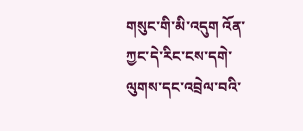གསུང་གི་མི་འདུག འོན་ཀྱང་དེ་རིང་ངས་དགེ་ལུགས་དང་འབྲེལ་བའི་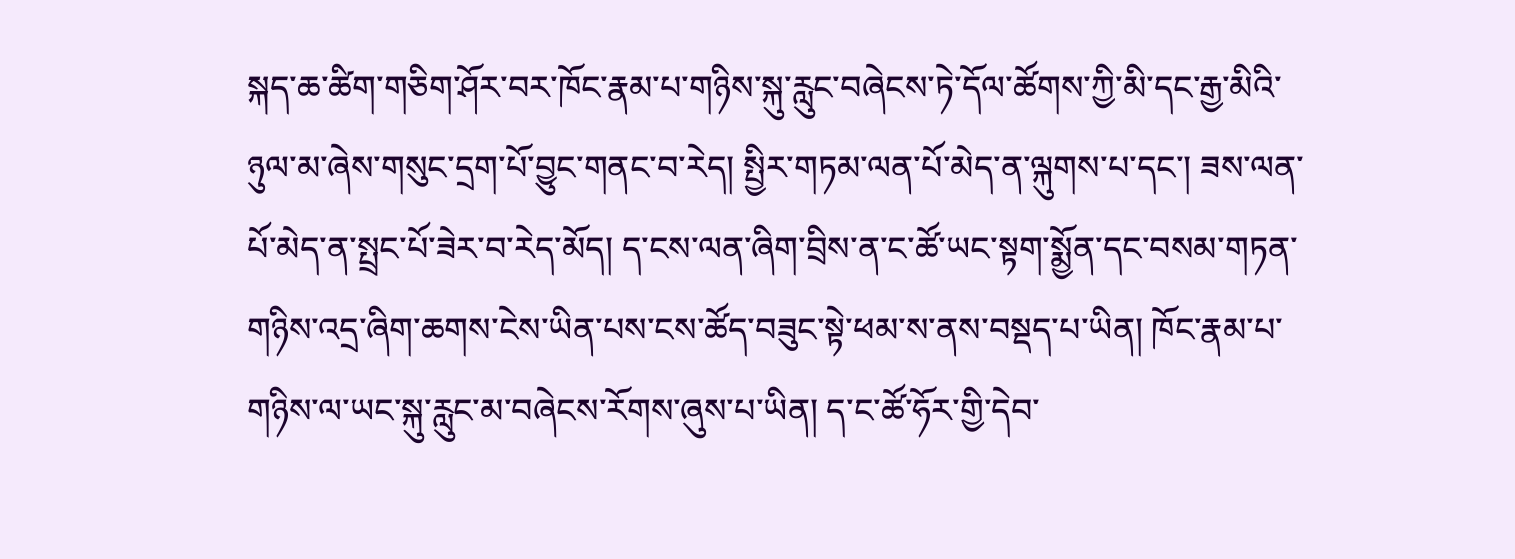སྐད་ཆ་ཚིག་གཅིག་ཤོར་བར་ཁོང་རྣམ་པ་གཉིས་སྐུ་རླུང་བཞེངས་ཏེ་དོལ་ཚོགས་ཀྱི་མི་དང་རྒྱ་མིའི་ཉུལ་མ་ཞེས་གསུང་དྲག་པོ་བྱུང་གནང་བ་རེད། སྤྱིར་གཏམ་ལན་པོ་མེད་ན་ལྐུགས་པ་དང་། ཟས་ལན་པོ་མེད་ན་སྤྲང་པོ་ཟེར་བ་རེད་མོད། ད་ངས་ལན་ཞིག་བྲིས་ན་ང་ཚོ་ཡང་སྟག་སྨྱོན་དང་བསམ་གཏན་གཉིས་འདྲ་ཞིག་ཆགས་ངེས་ཡིན་པས་ངས་ཚོད་བཟུང་སྟེ་ཕམ་ས་ནས་བསྡད་པ་ཡིན། ཁོང་རྣམ་པ་གཉིས་ལ་ཡང་སྐུ་རླུང་མ་བཞེངས་རོགས་ཞུས་པ་ཡིན། ད་ང་ཚོ་ཧོར་གྱི་དེབ་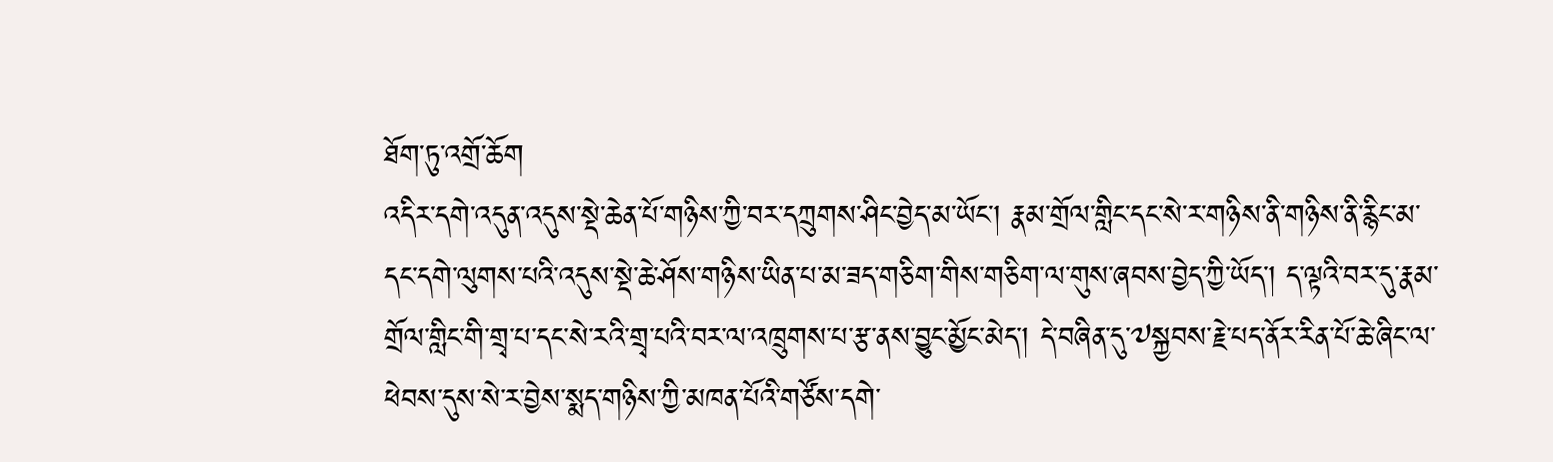ཐོག་ཏུ་འགྲོ་ཆོག
འདིར་དགེ་འདུན་འདུས་སྡེ་ཆེན་པོ་གཉིས་ཀྱི་བར་དཀྲུགས་ཤིང་བྱེད་མ་ཡོང་། རྣམ་གྲོལ་གླིང་དང་སེ་ར་གཉིས་ནི་གཉིས་ནི་རྙིང་མ་དང་དགེ་ལུགས་པའི་འདུས་སྡེ་ཆེ་ཤོས་གཉིས་ཡིན་པ་མ་ཟད་གཅིག་གིས་གཅིག་ལ་གུས་ཞབས་བྱེད་ཀྱི་ཡོད་། ད་ལྟའི་བར་དུ་རྣམ་གྲོལ་གླིང་གི་གྲྭ་པ་དང་སེ་རའི་གྲྭ་པའི་བར་ལ་འཁྲུགས་པ་རྩ་ནས་བྱུང་མྱོང་མེད་། དེ་བཞིན་དུ་༧སྐྱབས་རྗེ་པད་ནོར་རིན་པོ་ཆེ་ཞིང་ལ་ཕེབས་དུས་སེ་ར་བྱེས་སྨད་གཉིས་ཀྱི་མཁན་པོའི་གཙོས་དགེ་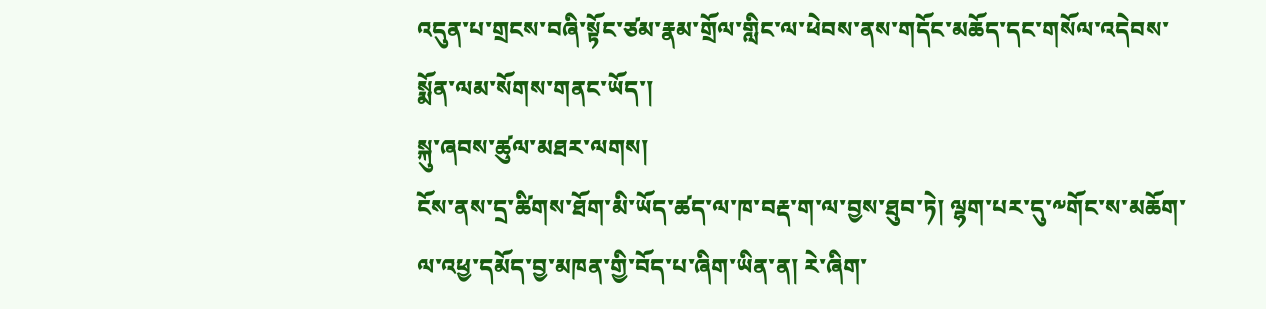འདུན་པ་གྲངས་བཞི་སྟོང་ཙམ་རྣམ་གྲོལ་གླིང་ལ་ཕེབས་ནས་གདོང་མཆོད་དང་གསོལ་འདེབས་སྨོན་ལམ་སོགས་གནང་ཡོད་།
སྐུ་ཞབས་ཚུལ་མཐར་ལགས།
ངོས་ནས་དྲ་ཚིགས་ཐོག་མི་ཡོད་ཚད་ལ་ཁ་བརྡ་ག་ལ་བྱས་ཐུབ་ཏེ། ལྷག་པར་དུ་༸གོང་ས་མཆོག་ལ་འཕྱ་དམོད་བྱ་མཁན་གྱི་བོད་པ་ཞིག་ཡིན་ན། རེ་ཞིག་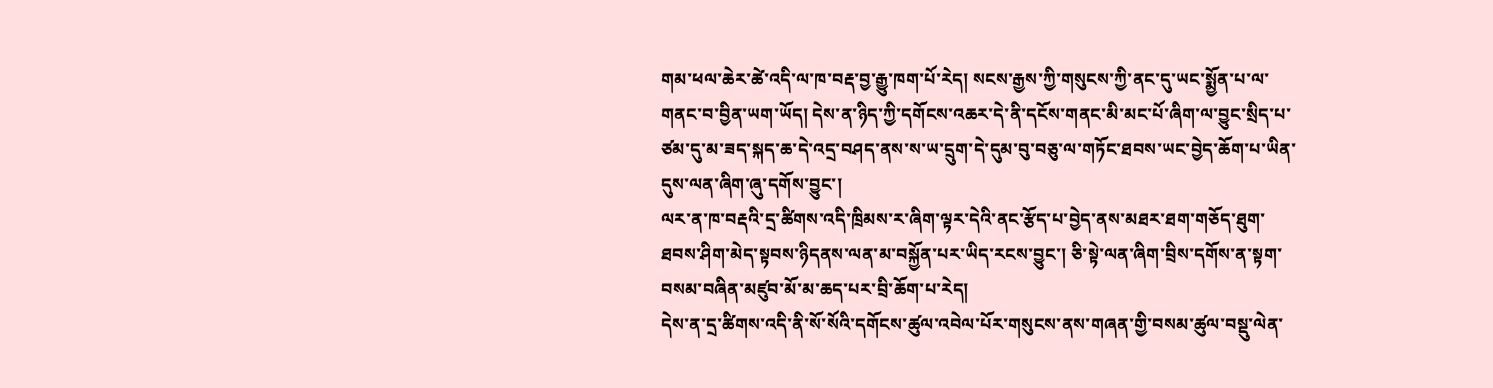གམ་ཕལ་ཆེར་ཚེ་འདི་ལ་ཁ་བརྡ་བྱ་རྒྱུ་ཁག་པོ་རེད། སངས་རྒྱས་ཀྱི་གསུངས་ཀྱི་ནང་དུ་ཡང་སྨྱོན་པ་ལ་གནང་བ་བྱིན་ཡག་ཡོད། དེས་ན་ཉིད་ཀྱི་དགོངས་འཆར་དེ་ནི་དངོས་གནང་མི་མང་པོ་ཞིག་ལ་བྱུང་སྲིད་པ་ཙམ་དུ་མ་ཟད་སྐད་ཆ་དེ་འདྲ་བཤད་ནས་ས་ཡ་དྲུག་དེ་དུམ་བུ་བཅུ་ལ་གཏོང་ཐབས་ཡང་བྱེད་ཆོག་པ་ཡིན་དུས་ལན་ཞིག་ཞུ་དགོས་བྱུང་།
ལར་ན་ཁ་བརྡའི་དྲ་ཚིགས་འདི་ཁྲིམས་ར་ཞིག་ལྟར་དེའི་ནང་རྩོད་པ་བྱེད་ནས་མཐར་ཐག་གཅོད་ཐུག་ཐབས་ཤིག་མེད་སྟབས་ཉིདནས་ལན་མ་བསྐྱོན་པར་ཡིད་རངས་བྱུང་། ཅི་སྟེ་ལན་ཞིག་བྲིས་དགོས་ན་སྟག་བསམ་བཞིན་མཛུབ་མོ་མ་ཆད་པར་བྲི་ཆོག་པ་རེད།
དེས་ན་དྲ་ཚིགས་འདི་ནི་སོ་སོའི་དགོངས་ཚུལ་འབེལ་པོར་གསུངས་ནས་གཞན་གྱི་བསམ་ཚུལ་བསྡུ་ལེན་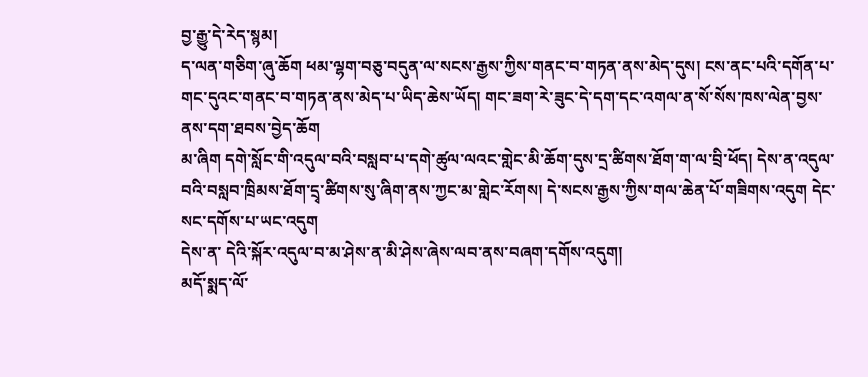བྱ་རྒྱུ་དེ་རེད་སྙམ།
ད་ལན་གཅིག་ཞུ་ཆོག ཕམ་ལྷག་བཅུ་བདུན་ལ་སངས་རྒྱས་ཀྱིས་གནང་བ་གཏན་ནས་མེད་དུས། ངས་ནང་པའི་དགོན་པ་གང་དུའང་གནང་བ་གཏན་ནས་མེད་པ་ཡིད་ཆེས་ཡོད། གང་ཟག་རེ་ཟུང་དེ་དག་དང་འགལ་ན་སོ་སོས་ཁས་ལེན་བྱས་ནས་དག་ཐབས་བྱེད་ཆོག
མ་ཞིག དགེ་སློང་གི་འདུལ་བའི་བསླབ་པ་དགེ་ཚུལ་ལའང་གླེང་མི་ཆོག་དུས་དྲ་ཚིགས་ཐོག་ག་ལ་བྲི་ཕོད། དེས་ན་འདུལ་བའི་བསླབ་ཁྲིམས་ཐོག་དྲྭ་ཚིགས་སུ་ཞིག་ནས་ཀྱང་མ་གླེང་རོགས། དེ་སངས་རྒྱས་ཀྱིས་གལ་ཆེན་པོ་གཟིགས་འདུག དེང་སང་དགོས་པ་ཡང་འདུག
དེས་ན་ དེའི་སྐོར་འདུལ་བ་མ་ཤེས་ན་མི་ཤེས་ཞེས་ལབ་ནས་བཞག་དགོས་འདུག།
མདོ་སྨད་ལོ་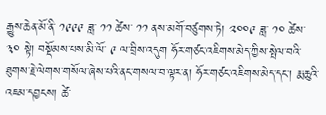རྒྱུས་ཆེན་མོ་ནི་ ༡༩༩༩ ཟླ་ ༡༡ ཚེས་ ༡༡ ནས་མགོ་བཙུགས་ཏེ། ༢༠༠༩ ཟླ་ ༡༠ ཚེས་ ༣༠ སྟེ། བསྡོམས་པས་མི་ལོ་ ༩ ལ་བྲིས་འདུག ཧོར་གཙང་འཇིགས་མེད་ཀྱིས་སྤེལ་བའི་ཐུགས་རྗེ་ལེགས་གསོལ་ཞེས་པའི་ནང་གསལ་བ་ལྟར་ན། ཧོར་གཙང་འཇིགས་མེད་དང་། རྨ་ཆུའི་འཇམ་དབྱངས། ཚེ་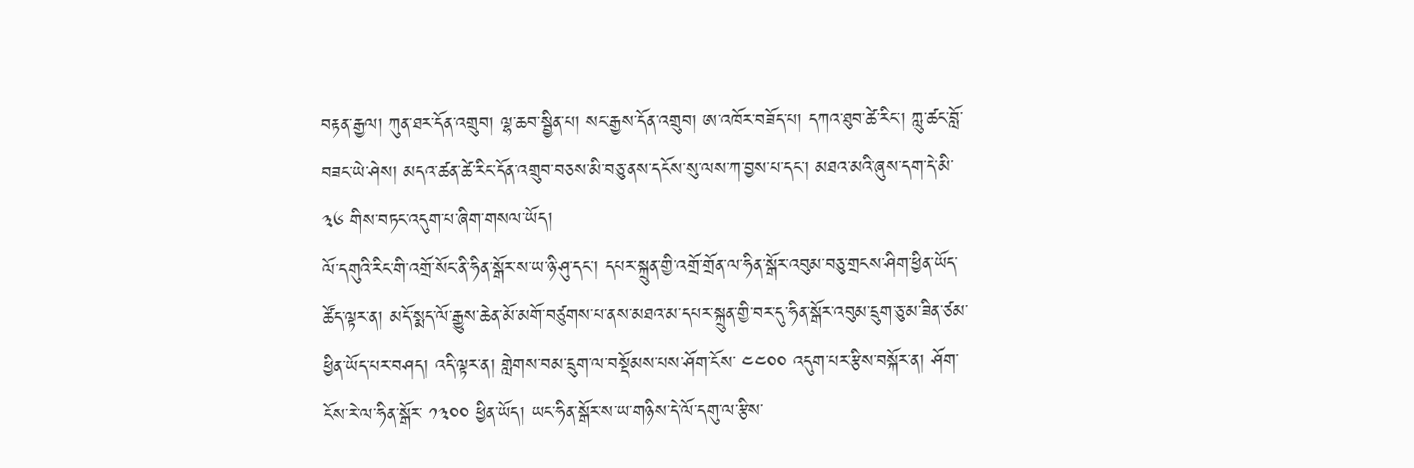བརྟན་རྒྱལ། ཀུན་ཐར་དོན་འགྲུབ། ལྷ་ཆབ་སྦྱིན་པ། སང་རྒྱས་དོན་འགྲུབ། ཨ་འཁོར་བཟོད་པ། དཀའ་ཐུབ་ཚེ་རིང་། ཀླུ་ཚང་བློ་བཟང་ཡེ་ཤེས། མདའ་ཚན་ཚེ་རིང་དོན་འགྲུབ་བཅས་མི་བཅུ་ནས་དངོས་སུ་ལས་ཀ་བྱས་པ་དང་། མཐའ་མའི་ཞུས་དག་དེ་མི་ ༣༦ གིས་བཏང་འདུག་པ་ཞིག་གསལ་ཡོད།
ལོ་དགུའི་རིང་གི་འགྲོ་སོང་ནི་ཧིན་སྒོར་ས་ཡ་ཉི་ཤུ་དང་། དཔར་སྐྲུན་གྱི་འགྲོ་གྲོན་ལ་ཧིན་སྒོར་འབུམ་བཅུ་གྲངས་ཤིག་ཕྱིན་ཡོད་ཚོད་ལྟར་ན། མདོ་སྨད་ལོ་རྒྱུས་ཆེན་མོ་མགོ་བཙུགས་པ་ནས་མཐའ་མ་དཔར་སྐྲུན་གྱི་བར་དུ་ཧིན་སྒོར་འབུམ་དྲུག་ཅུ་མ་ཟིན་ཙམ་ཕྱིན་ཡོད་པར་བཤད། འདི་ལྟར་ན། གླེགས་བམ་དྲུག་ལ་བསྡོམས་པས་ཤོག་ངོས་ ༤༤༠༠ འདུག་པར་རྩིས་བསྐོར་ན། ཤོག་ངོས་རེ་ལ་ཧིན་སྒོར་ ༡༣༠༠ ཕྱིན་ཡོད། ཡང་ཧིན་སྒོར་ས་ཡ་གཉིས་དེ་ལོ་དགུ་ལ་རྩིས་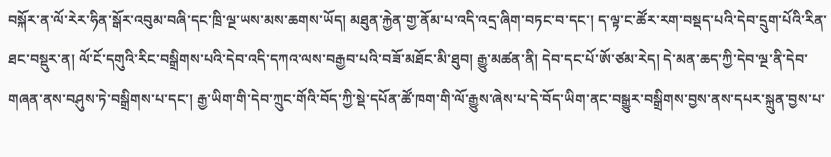བསྐོར་ན་ལོ་རེར་ཧིན་སྒོར་འབུམ་བཞི་དང་ཁྲི་ལྔ་ཡས་མས་ཆགས་ཡོད། མཐུན་རྐྱེན་གྱ་ནོམ་པ་འདི་འདྲ་ཞིག་བཏང་བ་དང་། ད་ལྟ་ང་ཚོར་རག་བསྡད་པའི་དེབ་དྲུག་པོའི་རིན་ཐང་བསྡུར་ན། ལོ་ངོ་དགུའི་རིང་བསྒྲིགས་པའི་དེབ་འདི་དཀའ་ལས་བརྒྱབ་པའི་བཟོ་མཐོང་མི་ཐུབ། རྒྱུ་མཚན་ནི། དེབ་དང་པོ་ཨོ་ཙམ་རེད། དེ་མན་ཆད་ཀྱི་དེབ་ལྔ་ནི་དེབ་གཞན་ནས་བཤུས་ཏེ་བསྒྲིགས་པ་དང་། རྒྱ་ཡིག་གི་དེབ་ཀྲུང་གོའི་བོད་ཀྱི་སྡེ་དཔོན་ཚོ་ཁག་གི་ལོ་རྒྱུས་ཞེས་པ་དེ་བོད་ཡིག་ནང་བསྒྱུར་བསྒྲིགས་བྱས་ནས་དཔར་སྐྲུན་བྱས་པ་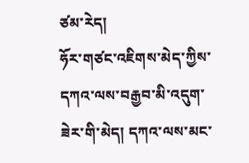ཙམ་རེད།
ཧོར་གཙང་འཇིགས་མེད་ཀྱིས་དཀའ་ལས་བརྒྱབ་མི་འདུག་ཟེར་གི་མེད། དཀའ་ལས་མང་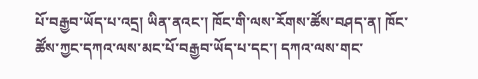པོ་བརྒྱབ་ཡོད་པ་འདྲ། ཡིན་ནའང་། ཁོང་གི་ལས་རོགས་ཚོས་བཤད་ན། ཁོང་ཚོས་ཀྱང་དཀའ་ལས་མང་པོ་བརྒྱབ་ཡོད་པ་དང་། དཀའ་ལས་གང་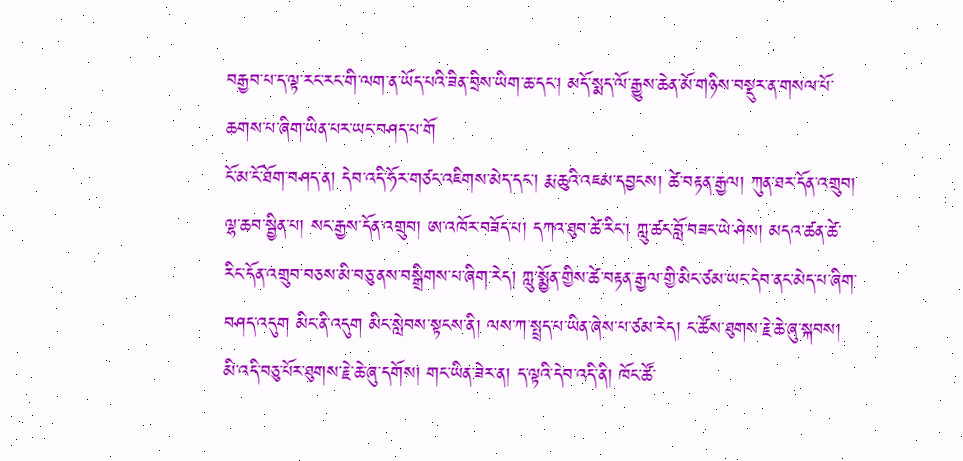བརྒྱབ་པ་ད་ལྟ་རང་རང་གི་ལག་ན་ཡོད་པའི་ཟིན་བྲིས་ཡིག་ཆ་དང་། མདོ་སྨད་ལོ་རྒྱུས་ཆེན་མོ་གཉིས་བསྡུར་ན་གསལ་པོ་ཆགས་པ་ཞིག་ཡིན་པར་ཡང་བཤད་པ་གོ
ངོ་མ་ངོ་ཐོག་བཤད་ན། དེབ་འདི་ཧོར་གཙང་འཇིགས་མེད་དང་། རྨ་ཆུའི་འཇམ་དབྱངས། ཚེ་བརྟན་རྒྱལ། ཀུན་ཐར་དོན་འགྲུབ། ལྷ་ཆབ་སྦྱིན་པ། སང་རྒྱས་དོན་འགྲུབ། ཨ་འཁོར་བཟོད་པ། དཀའ་ཐུབ་ཚེ་རིང་། ཀླུ་ཚང་བློ་བཟང་ཡེ་ཤེས། མདའ་ཚན་ཚེ་རིང་དོན་འགྲུབ་བཅས་མི་བཅུ་ནས་བསྒྲིགས་པ་ཞིག་རེད། ཀླུ་སྨྱོན་གྱིས་ཚེ་བརྟན་རྒྱལ་གྱི་མིང་ཙམ་ཡང་དེབ་ནང་མེད་པ་ཞིག་བཤད་འདུག མིང་ནི་འདུག མིང་སླེབས་སྟངས་ནི། ལས་ཀ་སྤྲད་པ་ཡིན་ཞེས་པ་ཙམ་རེད། ང་ཚོས་ཐུགས་རྗེ་ཆེ་ཞུ་སྐབས། མི་འདི་བཅུ་པོར་ཐུགས་རྗེ་ཆེ་ཞུ་དགོས། གང་ཡིན་ཟེར་ན། ད་ལྟའི་དེབ་འདི་ནི། ཁོང་ཚོ་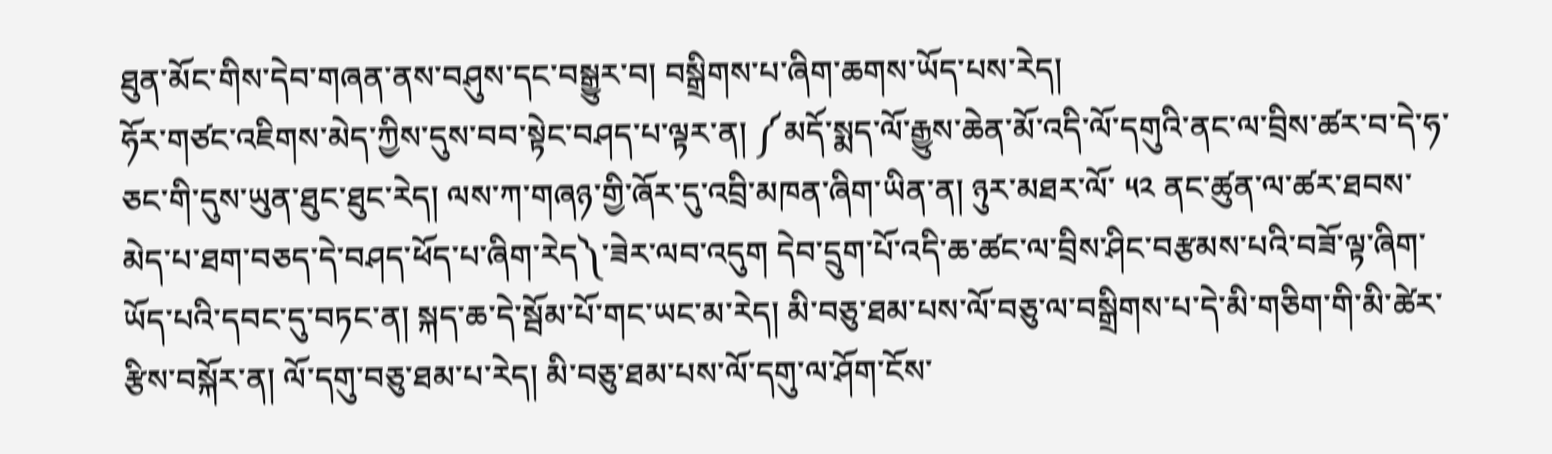ཐུན་མོང་གིས་དེབ་གཞན་ནས་བཤུས་དང་བསྒྱུར་བ། བསྒྲིགས་པ་ཞིག་ཆགས་ཡོད་པས་རེད།
ཧོར་གཙང་འཇིགས་མེད་ཀྱིས་དུས་བབ་སྟེང་བཤད་པ་ལྟར་ན། ༼མདོ་སྨད་ལོ་རྒྱུས་ཆེན་མོ་འདི་ལོ་དགུའི་ནང་ལ་བྲིས་ཚར་བ་དེ་ཧ་ཅང་གི་དུས་ཡུན་ཐུང་ཐུང་རེད། ལས་ཀ་གཞཉ་གྱི་ཞོར་དུ་འབྲི་མཁན་ཞིག་ཡིན་ན། ཉུར་མཐར་ལོ་ ༥༢ ནང་ཚུན་ལ་ཚར་ཐབས་མེད་པ་ཐག་བཅད་དེ་བཤད་ཕོད་པ་ཞིག་རེད༽་ཟེར་ལབ་འདུག དེབ་དྲུག་པོ་འདི་ཆ་ཚང་ལ་བྲིས་ཤིང་བརྩམས་པའི་བཟོ་ལྟ་ཞིག་ཡོད་པའི་དབང་དུ་བཏང་ན། སྐད་ཆ་དེ་སྦོམ་པོ་གང་ཡང་མ་རེད། མི་བཅུ་ཐམ་པས་ལོ་བཅུ་ལ་བསྒྲིགས་པ་དེ་མི་གཅིག་གི་མི་ཚེར་རྩིས་བསྐོར་ན། ལོ་དགུ་བཅུ་ཐམ་པ་རེད། མི་བཅུ་ཐམ་པས་ལོ་དགུ་ལ་ཤོག་ངོས་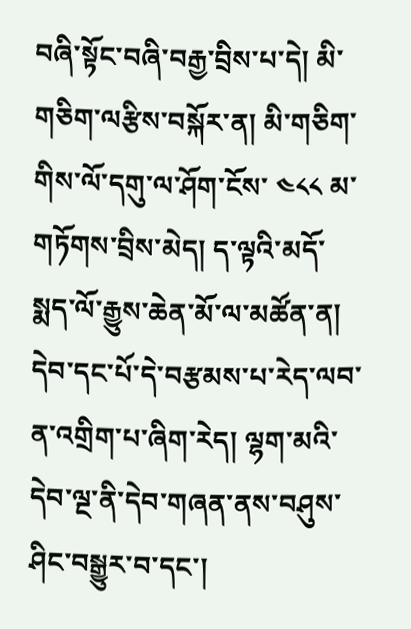བཞི་སྟོང་བཞི་བརྒྱ་བྲིས་པ་དེ། མི་གཅིག་ལརྩིས་བསྐོར་ན། མི་གཅིག་གིས་ལོ་དགུ་ལ་ཤོག་ངོས་ ༤༨༨ མ་གཏོགས་བྲིས་མེད། ད་ལྟའི་མདོ་སྨད་ལོ་རྒྱུས་ཆེན་མོ་ལ་མཚོན་ན། དེབ་དང་པོ་དེ་བརྩམས་པ་རེད་ལབ་ན་འགྲིག་པ་ཞིག་རེད། ལྷག་མའི་དེབ་ལྔ་ནི་དེབ་གཞན་ནས་བཤུས་ཤིང་བསྒྱུར་བ་དང་།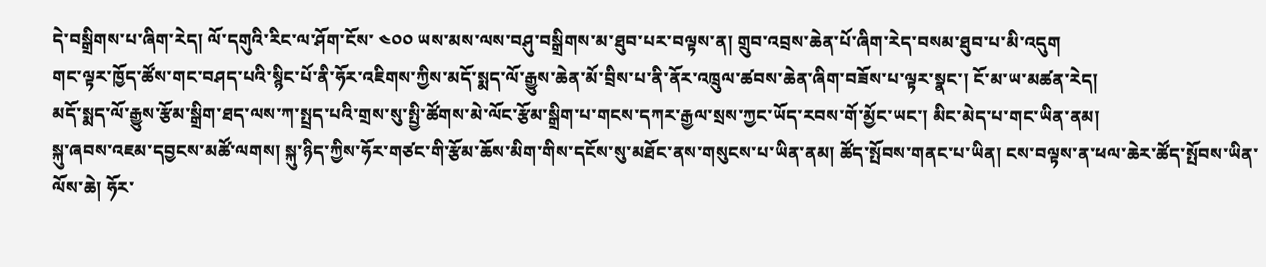དེ་བསྒྲིགས་པ་ཞིག་རེད། ལོ་དགུའི་རིང་ལ་ཤོག་ངོས་ ༤༠༠ ཡས་མས་ལས་བཤུ་བསྒྲིགས་མ་ཐུབ་པར་བལྟས་ན། གྲུབ་འབྲས་ཆེན་པོ་ཞིག་རེད་བསམ་ཐུབ་པ་མི་འདུག
གང་ལྟར་ཁྱོད་ཚོས་གང་བཤད་པའི་སྙིང་པོ་ནི་ཧོར་འཇིགས་ཀྱིས་མདོ་སྨད་ལོ་རྒྱུས་ཆེན་མོ་བྲིས་པ་ནི་ནོར་འཁྲུལ་ཚབས་ཆེན་ཞིག་བཟོས་པ་ལྟར་སྣང་། ངོ་མ་ཡ་མཚན་རེད།
མདོ་སྨད་ལོ་རྒྱུས་རྩོམ་སྒྲིག་ཐད་ལས་ཀ་སྤྲད་པའི་གྲས་སུ་སྤྱི་ཚོགས་མེ་ལོང་རྩོམ་སྒྲིག་པ་གངས་དཀར་རྒྱལ་སྲས་ཀྱང་ཡོད་རབས་གོ་མྱོང་ཡང་། མིང་མེད་པ་གང་ཡིན་ནམ།
སྐུ་ཞབས་འཇམ་དབྱངས་མཚོ་ལགས། སྐུ་ཉིད་ཀྱིས་ཧོར་གཙང་གི་རྩོམ་ཆོས་མིག་གིས་དངོས་སུ་མཐོང་ནས་གསུངས་པ་ཡིན་ནམ། ཚོད་སྤོབས་གནང་པ་ཡིན། ངས་བལྟས་ན་ཕལ་ཆེར་ཚོད་སྤོབས་ཡིན་ལོས་ཆེ། ཧོར་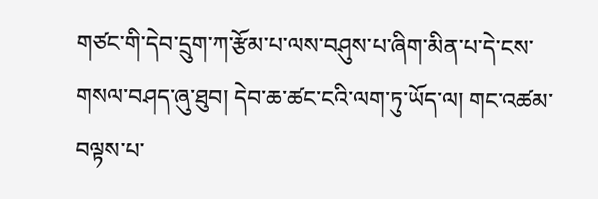གཙང་གི་དེབ་དྲུག་ཀ་རྩོམ་པ་ལས་བཤུས་པ་ཞིག་མིན་པ་དེ་ངས་གསལ་བཤད་ཞུ་ཐུབ། དེབ་ཆ་ཚང་ངའི་ལག་ཏུ་ཡོད་ལ། གང་འཚམ་བལྟས་པ་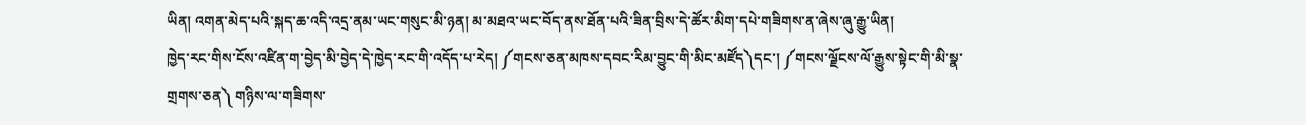ཡིན། འགན་མེད་པའི་སྐད་ཆ་འདི་འདྲ་ནམ་ཡང་གསུང་མི་ཉན། མ་མཐའ་ཡང་བོད་ནས་ཐོན་པའི་ཟིན་བྲིས་དེ་ཚོར་མིག་དཔེ་གཟིགས་ན་ཞེས་ཞུ་རྒྱུ་ཡིན།
ཁྱེད་རང་གིས་ངོས་འཛིན་ག་བྱེད་མི་བྱེད་དེ་ཁྱེད་རང་གི་འདོད་པ་རེད། ༼གངས་ཅན་མཁས་དབང་རིམ་བྱུང་གི་མིང་མཛོད༽དང་། ༼གངས་ལྗོངས་ལོ་རྒྱུས་སྟེང་གི་མི་སྣ་གྲགས་ཅན༽ གཉིས་ལ་གཟིགས་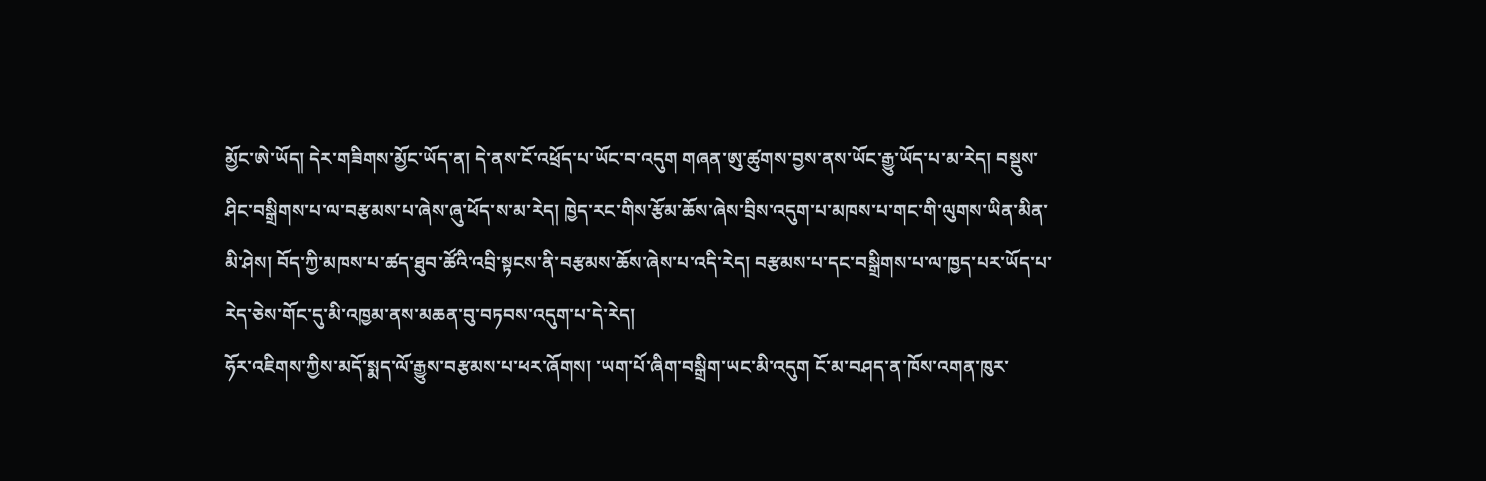མྱོང་ཨེ་ཡོད། དེར་གཟིགས་མྱོང་ཡོད་ན། དེ་ནས་ངོ་འཕྲོད་པ་ཡོང་བ་འདུག གཞན་ཨུ་ཚུགས་བྱས་ནས་ཡོང་རྒྱུ་ཡོད་པ་མ་རེད། བསྡུས་ཤིང་བསྒྲིགས་པ་ལ་བརྩམས་པ་ཞེས་ཞུ་ཕོད་ས་མ་རེད། ཁྱེད་རང་གིས་རྩོམ་ཆོས་ཞེས་བྲིས་འདུག་པ་མཁས་པ་གང་གི་ལུགས་ཡིན་མིན་མི་ཤེས། བོད་ཀྱི་མཁས་པ་ཚད་ཐུབ་ཚོའི་འབྲི་སྟངས་ནི་བརྩམས་ཆོས་ཞེས་པ་འདི་རེད། བརྩམས་པ་དང་བསྒྲིགས་པ་ལ་ཁྱད་པར་ཡོད་པ་རེད་ཅེས་གོང་དུ་མི་འཁྱམ་ནས་མཆན་བུ་བཏབས་འདུག་པ་དེ་རེད།
ཧོར་འཇིགས་ཀྱིས་མདོ་སྨད་ལོ་རྒྱུས་བརྩམས་པ་ཕར་ཞོགས། ་ཡག་པོ་ཞིག་བསྒྲིག་ཡང་མི་འདུག ངོ་མ་བཤད་ན་ཁོས་འགན་ཁུར་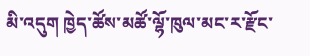མི་འདུག ཁྱེད་ཚོས་མཚོ་ལྷོ་ཁུལ་མང་ར་རྫོང་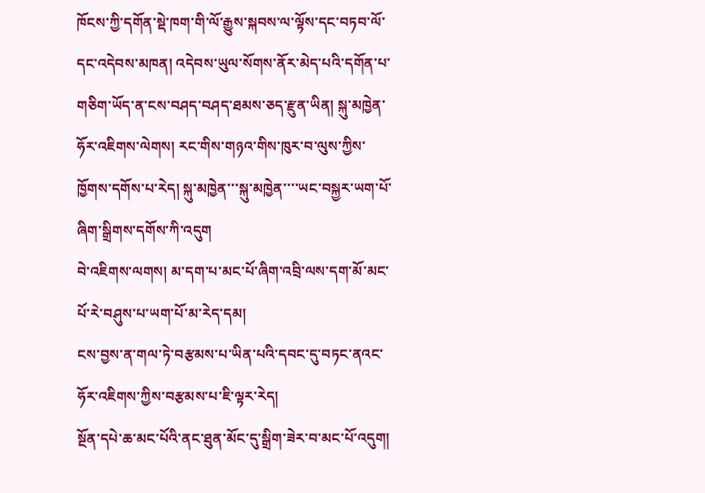ཁོངས་ཀྱི་དགོན་སྡེ་ཁག་གི་ལོ་རྒྱུས་སྐབས་ལ་ལྟོས་དང་བཏབ་ལོ་དང་འདེབས་མཁན། འདེབས་ཡུལ་སོགས་ནོར་མེད་པའི་དགོན་པ་གཅིག་ཡོད་ན་ངས་བཤད་བཤད་ཐམས་ཅད་རྫུན་ཡིན། སྐུ་མཁྱེན་ ཧོར་འཇིགས་ལེགས། རང་གིས་གཉའ་གིས་ཁུར་བ་ལུས་ཀྱིས་ཁྱོགས་དགོས་པ་རེད། སྐུ་མཁྱེན་་་སྐུ་མཁྱེན་་་་ཡང་བསྐྱར་ཡག་པོ་ཞིག་སྒྲིགས་དགོས་ཀི་འདུག
བེ་འཇིགས་ལགས། མ་དག་པ་མང་པོ་ཞིག་འབྲི་ལས་དག་མོ་མང་པོ་རེ་བཤུས་པ་ཡག་པོ་མ་རེད་དམ།
ངས་བྱས་ན་གལ་ཏེ་བརྩམས་པ་ཡིན་པའི་དབང་དུ་བཏང་ནའང་ཧོར་འཇིགས་ཀྱིས་བརྩམས་པ་ཇི་ལྟར་རེད།
སྔོན་དཔེ་ཆ་མང་པོའི་ནང་ཐུན་མོང་དུ་སྒྲིག་ཟེར་བ་མང་པོ་འདུག།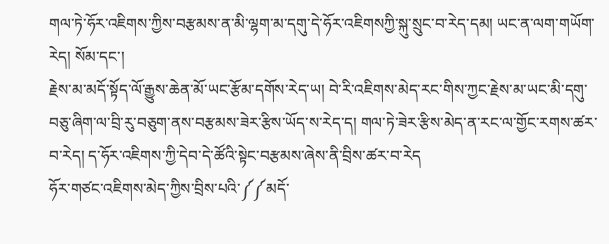གལ་ཏེ་ཧོར་འཇིགས་ཀྱིས་བརྩམས་ན་མི་ལྷག་མ་དགུ་དེ་ཧོར་འཇིགསཀྱི་སྐུ་སྲུང་བ་རེད་དམ། ཡང་ན་ལག་གཡོག་རེད། སོམ་དང་།
རྗེས་མ་མདོ་སྟོད་ལོ་རྒྱུས་ཆེན་མོ་ཡང་རྩོམ་དགོས་རེད་ཡ། བེ་རི་འཇིགས་མེད་རང་གིས་ཀྱང་རྗེས་མ་ཡང་མི་དགུ་བཅུ་ཞིག་ལ་བྲི་རུ་བཅུག་ནས་བརྩམས་ཟེར་རྩིས་ཡོད་ས་རེད་ད། གལ་ཏེ་ཟེར་རྩིས་མེད་ན་རང་ལ་གྱོང་རགས་ཚར་བ་རེད། ད་ཧོར་འཇིགས་ཀྱི་དེབ་དེ་ཚོའི་སྟེང་བརྩམས་ཞེས་ནི་བྲིས་ཚར་བ་རེད
ཧོར་གཙང་འཇིགས་མེད་ཀྱིས་བྲིས་པའི་༼༼མདོ་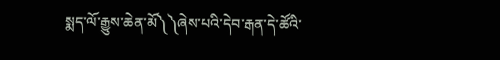སྨད་ལོ་རྒྱུས་ཆེན་མོ༽༽ཞེས་པའི་དེབ་རྒན་དེ་ཚོའི་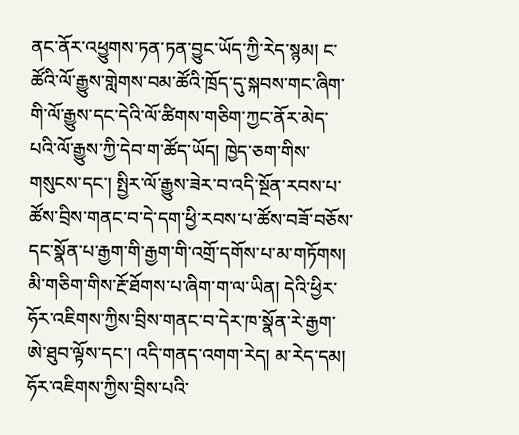ནང་ནོར་འཕྱུགས་ཏན་ཏན་བྱུང་ཡོད་ཀྱི་རེད་སྙམ། ང་ཚོའི་ལོ་རྒྱུས་གླེགས་བམ་ཚོའི་ཁྲོད་དུ་སྐབས་གང་ཞིག་གི་ལོ་རྒྱུས་དང་དེའི་ལོ་ཚིགས་གཅིག་ཀྱང་ནོར་མེད་པའི་ལོ་རྒྱུས་ཀྱི་དེབ་ག་ཚོད་ཡོད། ཁྱེད་ཅག་གིས་གསུངས་དང་། སྤྱིར་ལོ་རྒྱུས་ཟེར་བ་འདི་སྔོན་རབས་པ་ཚོས་བྲིས་གནང་བ་དེ་དག་ཕྱི་རབས་པ་ཚོས་བཟོ་བཅོས་དང་སྣོན་པ་རྒྱག་གི་རྒྱག་གི་འགྲོ་དགོས་པ་མ་གཏོགས། མི་གཅིག་གིས་རྔོ་ཐོགས་པ་ཞིག་ག་ལ་ཡིན། དེའི་ཕྱིར་ཧོར་འཇིགས་ཀྱིས་བྲིས་གནང་བ་དེར་ཁ་སྣོན་རེ་རྒྱག་ཨེ་ཐུབ་ལྟོས་དང་། འདི་གནད་འགག་རེད། མ་རེད་དམ།
ཧོར་འཇིགས་ཀྱིས་བྲིས་པའི་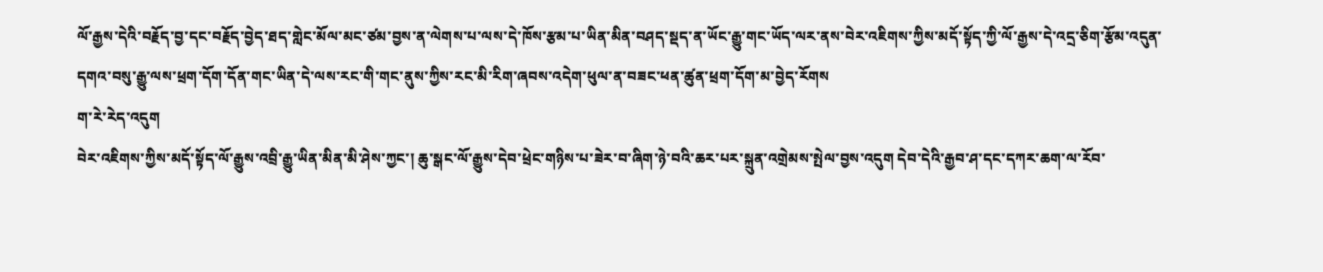ལོ་རྒྱས་དེའི་བརྗོད་བྱ་དང་བརྗོད་བྱེད་ཐད་གླེང་མོལ་མང་ཙམ་བྱས་ན་ལེགས་པ་ལས་དེ་ཁོས་རྩམ་པ་ཡིན་མིན་བཤད་སྡད་ན་ཡོང་རྒྱུ་གང་ཡོད་ལར་ནས་བེར་འཇིགས་ཀྱིས་མདོ་སྟོད་ཀྱི་ལོ་རྒྱས་དེ་འདྲ་ཅིག་རྩོམ་འདུན་དགའ་བསུ་རྒྱུ་ལས་ཕྲག་དོག་དོན་གང་ཡིན་དེ་ལས་རང་གི་གང་ནུས་ཀྱིས་རང་མི་རིག་ཞབས་འདེག་ཕུལ་ན་བཟང་ཕན་ཚུན་ཕྲག་དོག་མ་བྱེད་རོགས
ག་རེ་རེད་འདུག
བེར་འཇིགས་ཀྱིས་མདོ་སྟོད་ལོ་རྒྱུས་འབྲི་རྒྱུ་ཡིན་མིན་མི་ཤེས་ཀྱང་། ཆུ་སྒང་ལོ་རྒྱུས་དེབ་ཕྲེང་གཉིས་པ་ཟེར་བ་ཞིག་ཉེ་བའི་ཆར་པར་སྐྲུན་འགྲེམས་སྤེལ་བྱས་འདུག དེབ་དེའི་རྒྱབ་ཤ་དང་དཀར་ཆག་ལ་རོབ་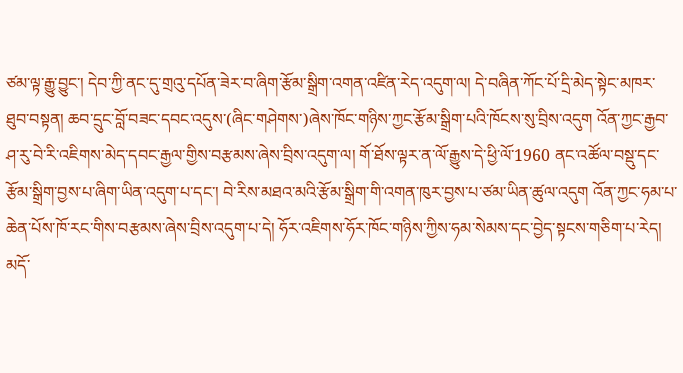ཙམ་ལྟ་རྒྱུ་བྱུང་། དེབ་ཀྱི་ནང་དུ་གྲའུ་དཔོན་ཟེར་བ་ཞིག་རྩོམ་སྒྲིག་འགན་འཛིན་རེད་འདུག་ལ། དེ་བཞིན་ཀོང་པོ་དྲི་མེད་སྟེང་མཁར་ཐུབ་བསྟན། ཆབ་དྲུང་བློ་བཟང་དབང་འདུས་(ཞིང་གཤེགས་)ཞེས་ཁོང་གཉིས་ཀྱང་རྩོམ་སྒྲིག་པའི་ཁོངས་སུ་བྲིས་འདུག འོན་ཀྱང་རྒྱབ་ཤ་རུ་བེ་རི་འཇིགས་མེད་དབང་རྒྱལ་གྱིས་བརྩམས་ཞེས་བྲིས་འདུག་ལ། གོ་ཐོས་ལྟར་ན་ལོ་རྒྱུས་དེ་ཕྱི་ལོ་1960 ནང་འཚོལ་བསྡུ་དང་རྩོམ་སྒྲིག་བྱས་པ་ཞིག་ཡིན་འདུག་པ་དང་། བེ་རིས་མཐའ་མའི་རྩོམ་སྒྲིག་གི་འགན་ཁུར་བྱས་པ་ཙམ་ཡིན་ཚུལ་འདུག འོན་ཀྱང་ཧམ་པ་ཆེན་པོས་ཁོ་རང་གིས་བརྩམས་ཞེས་བྲིས་འདུག་པ་དེ། ཧོར་འཇིགས་ཧོར་ཁོང་གཉིས་ཀྱིས་ཧམ་སེམས་དང་བྱེད་སྟངས་གཅིག་པ་རེད།
མདོ་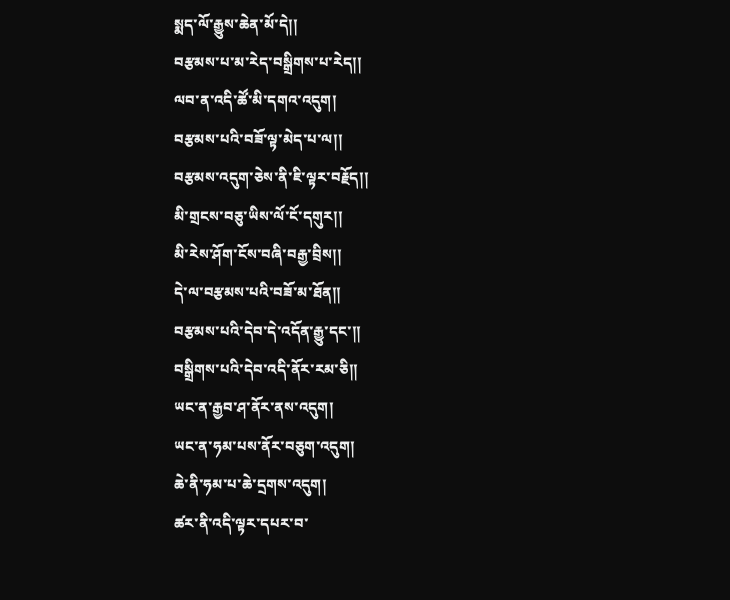སྨད་ལོ་རྒྱུས་ཆེན་མོ་དེ།།
བརྩམས་པ་མ་རེད་བསྒྲིགས་པ་རེད།།
ལབ་ན་འདི་ཚོ་མི་དགའ་འདུག།
བརྩམས་པའི་བཟོ་ལྟ་མེད་པ་ལ།།
བརྩམས་འདུག་ཅེས་ནི་ཇི་ལྟར་བརྗོད།།
མི་གྲངས་བཅུ་ཡིས་ལོ་ངོ་དགུར།།
མི་རེས་ཤོག་ངོས་བཞི་བརྒྱ་བྲིས།།
དེ་ལ་བརྩམས་པའི་བཟོ་མ་ཐོན།།
བརྩམས་པའི་དེབ་དེ་འདོན་རྒྱུ་དང་།།
བསྒྲིགས་པའི་དེབ་འདི་ནོར་རམ་ཅི།།
ཡང་ན་རྒྱབ་ཤ་ནོར་ནས་འདུག།
ཡང་ན་ཧམ་པས་ནོར་བཅུག་འདུག།
ཆེ་ནི་ཧམ་པ་ཆེ་དྲགས་འདུག།
ཚར་ནི་འདི་ལྟར་དཔར་བ་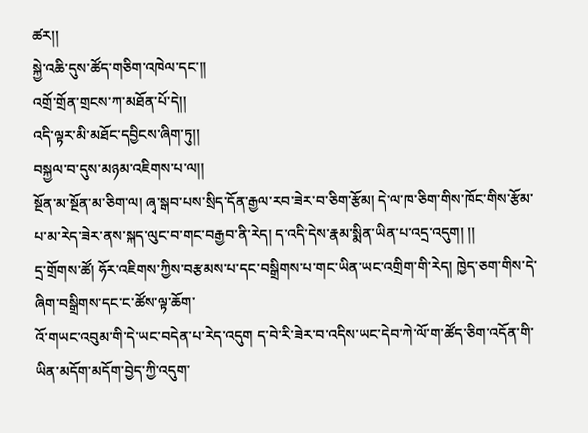ཚར།།
སྐྱེ་འཆི་དུས་ཚོད་གཅིག་འཁེལ་དང་།།
འགྲོ་གྲོན་གྲངས་ཀ་མཐོན་པོ་དེ།།
འདི་ལྟར་མི་མཐོང་དབྱིངས་ཞིག་ཏུ།།
བསྐྱལ་བ་དུས་མཉམ་འཇིགས་པ་ལ།།
སྔོན་མ་སྔོན་མ་ཅིག་ལ། ཞྭ་སྒབ་པས་སྲིད་དོན་རྒྱལ་རབ་ཟེར་བ་ཅིག་རྩོམ། དེ་ལ་ཁ་ཅིག་གིས་ཁོང་གིས་རྩོམ་པ་མ་རེད་ཟེར་ནས་སྐད་ལུང་བ་གང་བརྒྱབ་ནི་རེད། ད་འདི་དེས་རྣམ་སྨིན་ཡིན་པ་འདྲ་འདུག། །།
དྲ་གྲོགས་ཚོ། ཧོར་འཇིགས་ཀྱིས་བརྩམས་པ་དང་བསྒྲིགས་པ་གང་ཡིན་ཡང་འགྲིག་གི་རེད། ཁྱེད་ཅག་གིས་དེ་ཞིག་བསྒྲིགས་དང་ང་ཚོས་ལྟ་ཆོག་
འོ་གཡང་འབུམ་གི་དེ་ཡང་བདེན་པ་རེད་འདུག ད་བེ་རི་ཟེར་བ་འདིས་ཡང་དེབ་ཀེ་ལོ་ག་ཚོད་ཅིག་འདོན་གི་ཡིན་མདོག་མདོག་བྱེད་ཀྱི་འདུག་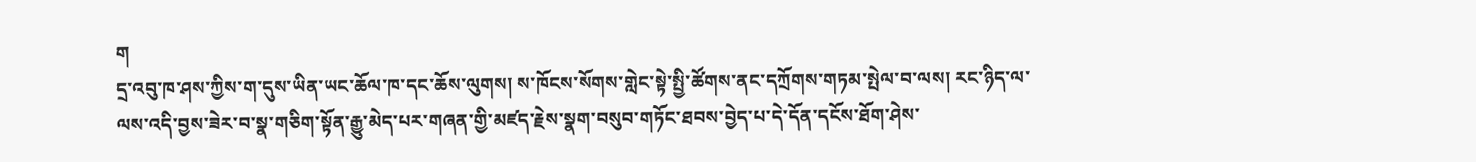ག
དྲ་འབུ་ཁ་ཤས་ཀྱིས་ག་དུས་ཡིན་ཡང་ཆོལ་ཁ་དང་ཆོས་ལུགས། ས་ཁོངས་སོགས་གླེང་སྟེ་སྤྱི་ཚོགས་ནང་དཀྲོགས་གཏམ་སྤེལ་བ་ལས། རང་ཉིད་ལ་ལས་འདི་བྱས་ཟེར་བ་སྣ་གཅིག་སྟོན་རྒྱུ་མེད་པར་གཞན་གྱི་མཛད་རྗེས་སྣག་བསུབ་གཏོང་ཐབས་བྱེད་པ་དེ་དོན་དངོས་ཐོག་ཤེས་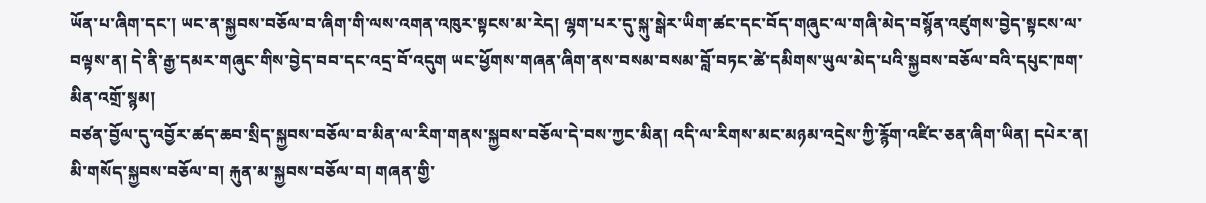ཡོན་པ་ཞིག་དང་། ཡང་ན་སྐྱབས་བཅོལ་བ་ཞིག་གི་ལས་འགན་འཁུར་སྟངས་མ་རེད། ལྷག་པར་དུ་སྐུ་སྒེར་ཡིག་ཚང་དང་བོད་གཞུང་ལ་གཞི་མེད་བསྙོན་འཛུགས་བྱེད་སྟངས་ལ་བལྟས་ན། དེ་ནི་རྒྱ་དམར་གཞུང་གིས་བྱེད་བབ་དང་འདྲ་བོ་འདུག ཡང་ཕྱོགས་གཞན་ཞིག་ནས་བསམ་བསམ་བློ་བཏང་ཚེ་དམིགས་ཡུལ་མེད་པའི་སྐྱབས་བཅོལ་བའི་དཔུང་ཁག་མིན་འགྲོ་སྙམ།
བཙན་བྱོལ་དུ་འབྱོར་ཚད་ཆབ་སྲིད་སྐྱབས་བཅོལ་བ་མིན་ལ་རིག་གནས་སྐྱབས་བཅོལ་དེ་བས་ཀྱང་མིན། འདི་ལ་རིགས་མང་མཉམ་འདྲེས་ཀྱི་རྙོག་འཛིང་ཅན་ཞིག་ཡིན། དཔེར་ན། མི་གསོད་སྐྱབས་བཅོལ་བ། རྐུན་མ་སྐྱབས་བཅོལ་བ། གཞན་གྱི་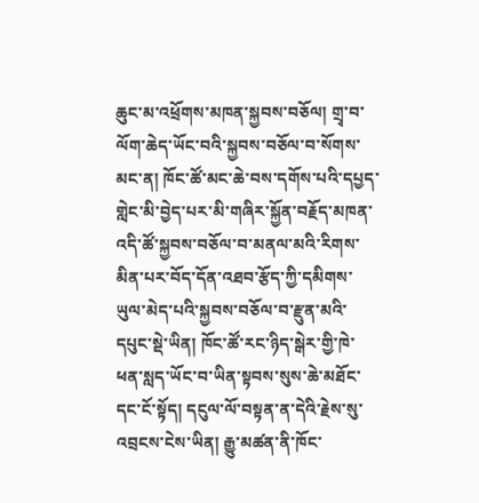ཆུང་མ་འཕྲོགས་མཁན་སྐྱབས་བཅོལ། གྲྭ་བ་ལོག་ཆེད་ཡོང་བའི་སྐྱབས་བཅོལ་བ་སོགས་མང་ན། ཁོང་ཚོ་མང་ཆེ་བས་དགོས་པའི་དཔྱད་གླེང་མི་བྱེད་པར་མི་གཞིར་སྐྱོན་བརྗོད་མཁན་འདི་ཚོ་སྐྱབས་བཅོལ་བ་མནལ་མའི་རིགས་མིན་པར་བོད་དོན་འཐབ་རྩོད་ཀྱི་དམིགས་ཡུལ་མེད་པའི་སྐྱབས་བཅོལ་བ་རྫུན་མའི་དཔུང་སྡེ་ཡིན། ཁོང་ཚོ་རང་ཉིད་སྒེར་གྱི་ཁེ་ཕན་སླད་ཡོང་བ་ཡིན་སྟབས་སུས་ཆེ་མཐོང་དང་ངོ་སྟོད། དངུལ་ལོ་བསྟན་ན་དེའི་རྗེས་སུ་འབྲངས་ངེས་ཡིན། རྒྱུ་མཚན་ནི་ཁོང་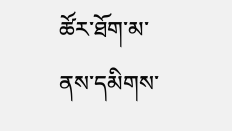ཚོར་ཐོག་མ་ནས་དམིགས་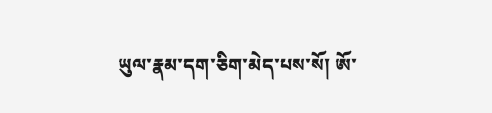ཡུལ་རྣམ་དག་ཅིག་མེད་པས་སོ། ཨོ་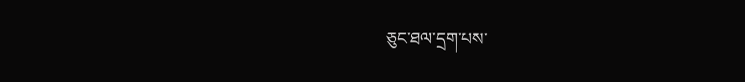ཅུང་ཐལ་དྲག་པས་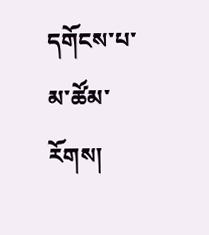དགོངས་པ་མ་ཚོམ་རོགས།